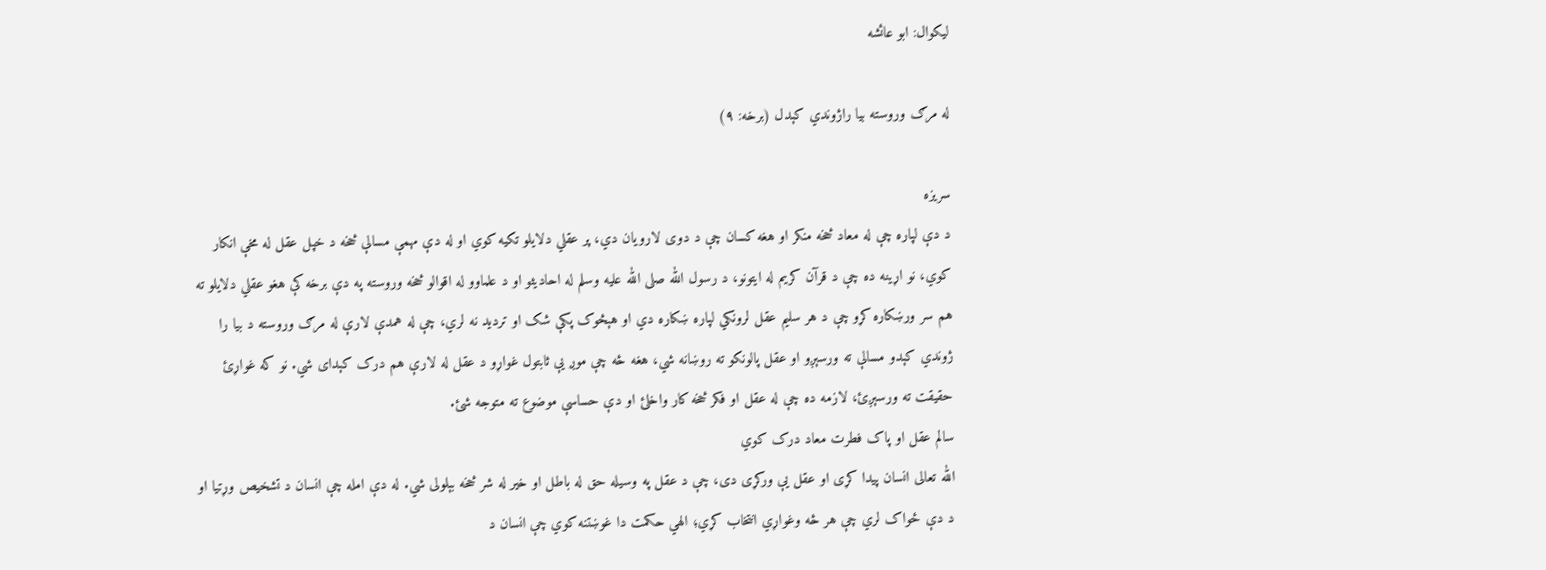لیکوال: ابو عائشه

له مرګ وروسته بیا راژوندي کېدل (برخه: ۹)

سریزه
د دې لپاره چې له معاد څخه منکر او هغه کسان چې د دوی لارويان دي، پر عقلي دلايلو تکيه کوي او له دې مهمې مسالې څخه د خپل عقل له مخې انکار کوي، نو اړينه ده چې د قرآن کريم له ايتونو، د رسول الله صلی الله عليه وسلم له احاديثو او د علماوو له اقوالو څخه وروسته په دې برخه کې هغو عقلي دلايلو ته هم سر ورښکاره کړو چې د هر سليم عقل لرونکي لپاره ښکاره دي او هېڅوک پکې شک او ترديد نه لري، چې له همدې لارې له مرګ وروسته د بيا را ژوندي کېدو مسالې ته ورسېږو او عقل پالونکو ته روښانه شي، هغه څه چې موږ يې ثابتول غواړو د عقل له لارې هم درک کېدای شي. نو که غواړئ حقیقت ته ورسېږئ، لازمه ده چې له عقل او فکر څخه کار واخلئ او دې حساسې موضوع ته متوجه شئ.
سالم عقل او پاک فطرت معاد درک کوي
الله تعالی انسان پیدا کړی او عقل یې ورکړی دی، چې د عقل په وسیله حق له باطل او خیر له شر څخه بېلولی شي. له دې امله چې انسان د تشخیص وړتیا او د دې ځواک لري چې هر څه وغواړي انتخاب کړي؛ الهي حکمت دا غوښتنه کوي چې انسان د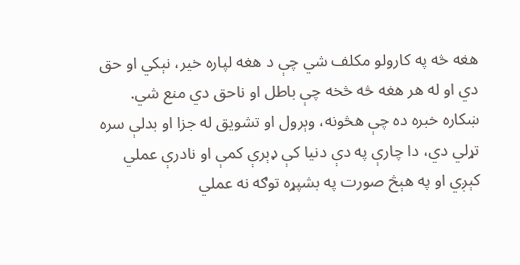هغه څه په کارولو مکلف شي چې د هغه لپاره خیر، نېکي او حق دي او له هر هغه څه څخه چې باطل او ناحق دي منع شي. ښکاره خبره ده چې هڅونه، وېرول او تشویق له جزا او بدلې سره تړلي دي، دا چارې په دې دنیا کې ډېرې کمې او نادرې عملي کېږي او په هېڅ صورت په بشپړه توګه نه عملي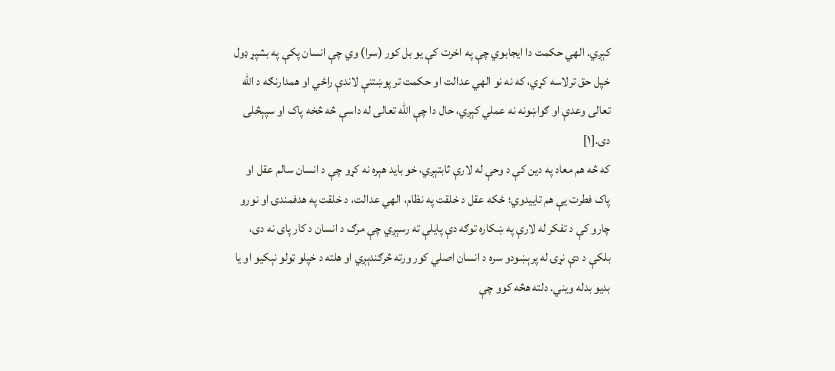کېږي. الهي حکمت دا ایجابوي چې په اخرت کې یو بل کور (سرا) وي چې انسان پکې په بشپړ ډول خپل حق ترلاسه کړي، که نه نو الهي عدالت او حکمت تر پوښتنې لاندې راځي او همدارنګه د الله تعالی وعدې او ګواښونه نه عملي کېږي، حال دا چې الله تعالی له داسې څه څخه پاک او سپېڅلی دی.[۱]
که څه هم معاد په دین کې د وحې له لارې ثابتېږي، خو باید هېره نه کړو چې د انسان سالم عقل او پاک فطرت یې هم تاییدوي؛ ځکه عقل د خلقت په نظام، الهي عدالت، د خلقت په هدفمندۍ او نورو چارو کې د تفکر له لارې په ښکاره توګه دې پایلې ته رسېږي چې مرګ د انسان د کار پای نه دی، بلکې د دې نړۍ له پرېښودو سره د انسان اصلي کور ورته څرګندېږي او هلته د خپلو ټولو نېکیو او یا بدیو بدله ویني. دلته هڅه کوو چې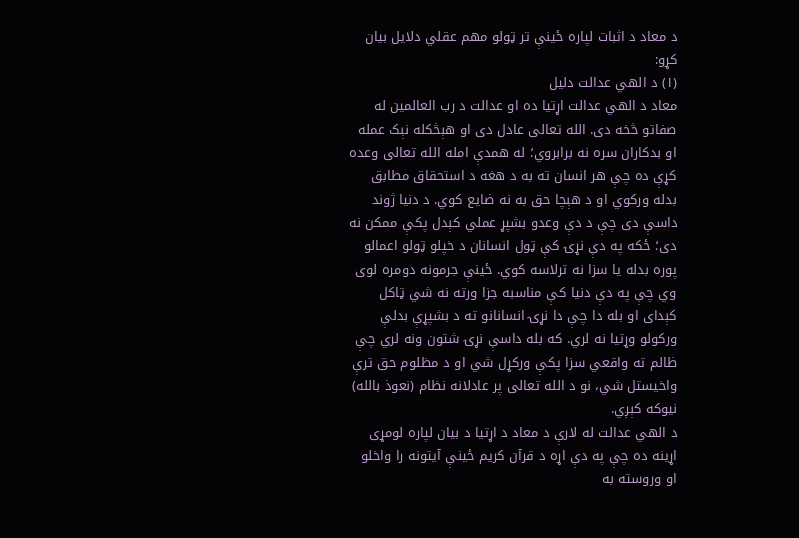د معاد د اثبات لپاره ځینې تر ټولو مهم عقلي دلایل بیان کړو:
(۱) د الهي عدالت دليل
معاد د الهي عدالت اړتیا ده او عدالت د رب العالمین له صفاتو څخه دی. الله تعالی عادل دی او هېڅکله نېک عمله او بدکاران سره نه برابروي؛ له همدې امله الله تعالی وعده کړې ده چې هر انسان ته به د هغه د استحقاق مطابق بدله ورکوي او د هېچا حق به نه ضایع کوي. د دنیا ژوند داسې دی چې د دې وعدو بشپړ عملي کېدل پکې ممکن نه دی؛ ځکه په دې نړۍ کې ټول انسانان د خپلو ټولو اعمالو پوره بدله یا سزا نه ترلاسه کوي. ځینې جرمونه دومره لوی وي چې په دې دنیا کې مناسبه جزا ورته نه شي ټاکل کېدای او بله دا چې دا نړۍ انسانانو ته د بشپړې بدلې ورکولو وړتیا نه لري. که بله داسې نړۍ شتون ونه لري چې ظالم ته واقعي سزا پکې ورکړل شي او د مظلوم حق ترې واخیستل شي، نو د الله تعالی پر عادلانه نظام (نعوذ بالله) نیوکه کېږي.
د الهي عدالت له لارې د معاد د اړتیا د بیان لپاره لومړی اړینه ده چې په دې اړه د قرآن کریم ځینې آیتونه را واخلو او وروسته به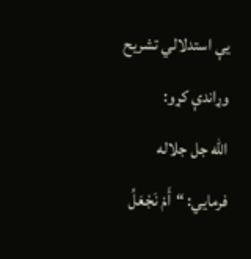یې استدلالي تشریح وړاندې کړو:
الله جل جلاله فرمایي: “أَمْ نَجْعَلُ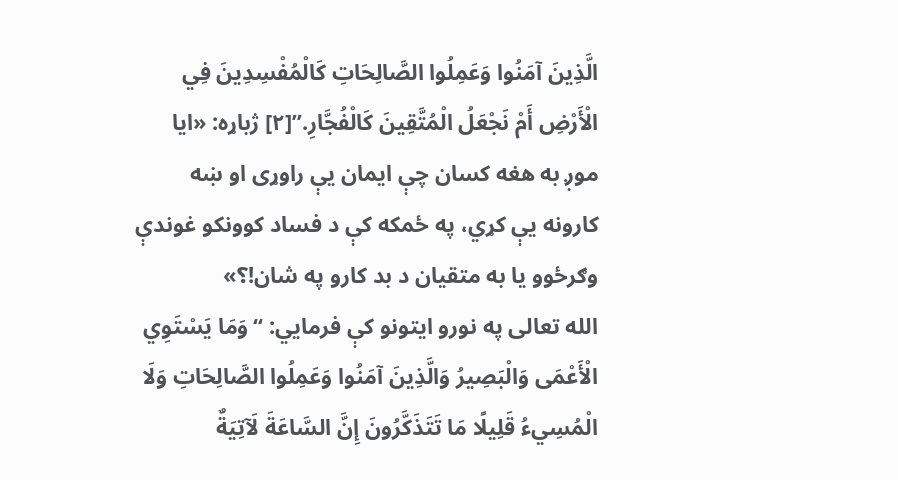الَّذِينَ آمَنُوا وَعَمِلُوا الصَّالِحَاتِ كَالْمُفْسِدِينَ فِي الْأَرْضِ أَمْ نَجْعَلُ الْمُتَّقِينَ كَالْفُجَّارِ.”[۲] ژباړه: «ايا موږ به هغه كسان چې ايمان يې راوړى او ښه كارونه يې كړي، په ځمكه كې د فساد كوونكو غوندې وګرځوو يا به متقيان د بد كارو په شان!؟»
الله تعالی په نورو ایتونو کې فرمایي: “وَمَا يَسْتَوِي الْأَعْمَى وَالْبَصِيرُ وَالَّذِينَ آمَنُوا وَعَمِلُوا الصَّالِحَاتِ وَلَا الْمُسِيءُ قَلِيلًا مَا تَتَذَكَّرُونَ إِنَّ السَّاعَةَ لَآتِيَةٌ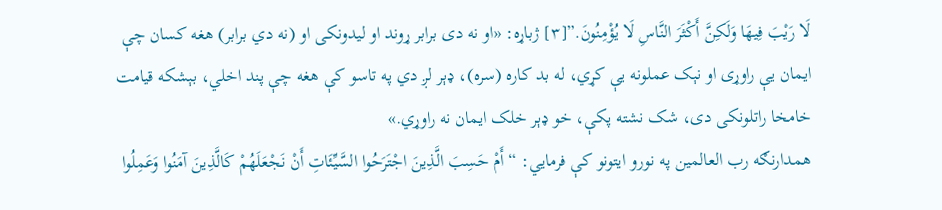لَا رَيْبَ فِيهَا وَلَكِنَّ أَكْثَرَ النَّاسِ لَا يُؤْمِنُونَ.”[۳] ژباړه: «او نه دی برابر ړوند او ليدونكى او (نه دي برابر) هغه کسان چې ايمان یې راوړى او نېک عملونه یې کړي، له بد كاره (سره)، ډېر لږ دي په تاسو کې هغه چې پند اخلي، بېشكه قيامت خامخا راتلونكى دى، شک نشته پكې، خو ډېر خلک ايمان نه راوړي.»
همدارنګه رب العالمین په نورو ایتونو کې فرمایي: “أَمْ حَسِبَ الَّذِينَ اجْتَرَحُوا السَّيِّئَاتِ أَنْ نَجْعَلَهُمْ كَالَّذِينَ آمَنُوا وَعَمِلُوا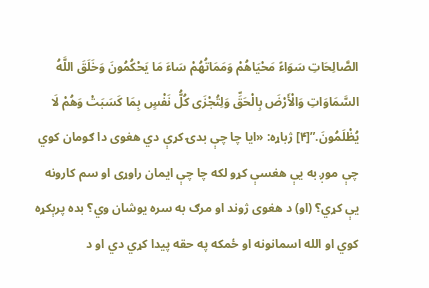الصَّالِحَاتِ سَوَاءً مَحْيَاهُمْ وَمَمَاتُهُمْ سَاءَ مَا يَحْكُمُونَ وَخَلَقَ اللَّهُ السَّمَاوَاتِ وَالْأَرْضَ بِالْحَقِّ وَلِتُجْزَى كُلُّ نَفْسٍ بِمَا كَسَبَتْ وَهُمْ لَا يُظْلَمُونَ.”[۴] ژباړه: «ايا چا چې بدۍ كړې دي هغوى دا ګومان كوي چې موږ به يې هغسې كړو لكه چا چې ايمان راوړى او سم كارونه يې كړي؟ (او) د هغوى ژوند او مرګ به سره يوشان وي؟ بده پرېكړه كوي او الله اسمانونه او ځمكه په حقه پيدا كړي دي او د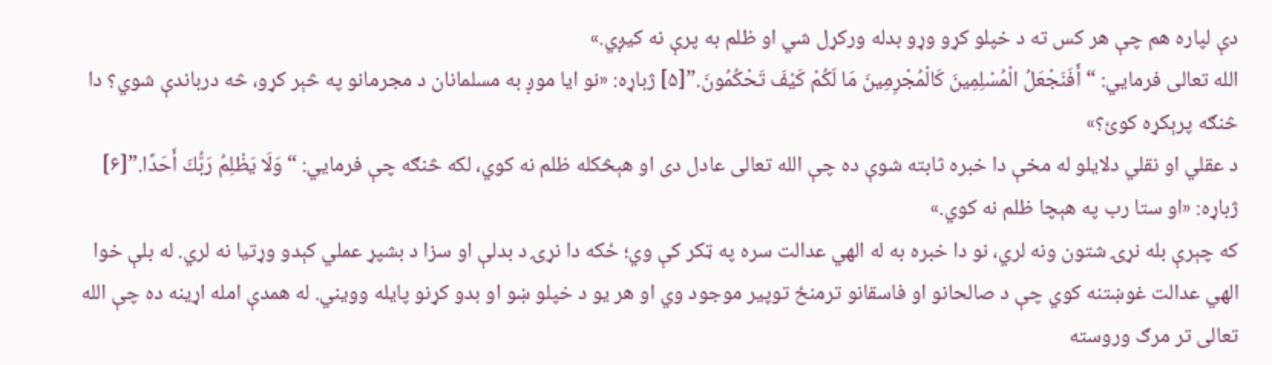دې لپاره هم چې هر كس ته د خپلو كړو وړو بدله وركړل شي او ظلم به پرې نه كيږي.»
الله تعالی فرمایي: “أَفَنَجْعَلُ الْمُسْلِمِينَ كَالْمُجْرِمِينَ مَا لَكُمْ كَيْفَ تَحْكُمُونَ.”[۵] ژباړه: «نو ايا موږ به مسلمانان د مجرمانو په څېر كړو، څه درباندې شوي؟ دا څنګه پرېکړه كوئ؟»
د عقلي او نقلي دلایلو له مخې دا خبره ثابته شوې ده چې الله تعالی عادل دی او هېڅکله ظلم نه کوي، لکه څنګه چې فرمایي: “وَلَا يَظْلِمُ رَبُّكَ أَحَدًا.”[۶] ژباړه: «او ستا رب په هېچا ظلم نه كوي.»
که چېرې بله نړۍ شتون ونه لري، نو دا خبره به له الهي عدالت سره په ټکر کې وي؛ ځکه دا نړۍ د بدلې او سزا د بشپړ عملي کېدو وړتیا نه لري. له بلې خوا الهي عدالت غوښتنه کوي چې د صالحانو او فاسقانو ترمنځ توپیر موجود وي او هر یو د خپلو ښو او بدو کړنو پایله وويني. له همدې امله اړینه ده چې الله تعالی تر مرګ وروسته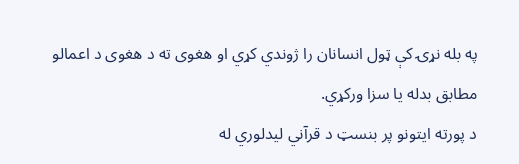په بله نړۍ کې ټول انسانان را ژوندي کړي او هغوی ته د هغوی د اعمالو مطابق بدله یا سزا ورکړي.
د پورته ایتونو پر بنسټ د قرآني لیدلوري له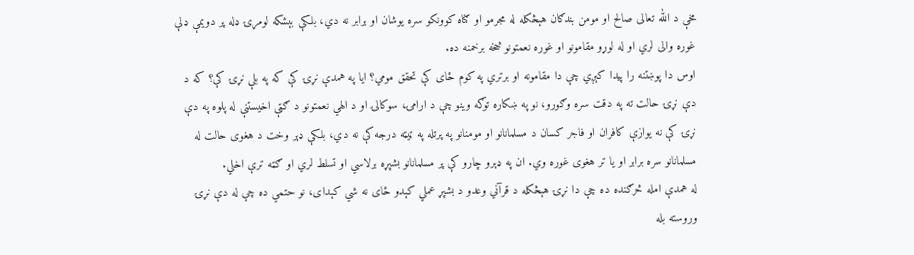مخې د الله تعالی صالح او مومن بندګان هېڅکله له مجرمو او ګناه کوونکو سره یوشان او برابر نه دي، بلکې بېشکه لومړۍ ډله پر دویمې ډلې غوره والی لري او له لوړو مقامونو او غوره نعمتونو څخه برخمنه ده.
اوس دا پوښتنه را پيدا کېږي چې دا مقامونه او برتري په کوم ځای کې تحقق مومي؟ ایا په همدې نړۍ کې که په بلې نړۍ کې؟ که د دې نړۍ حالت ته په دقت سره وګورو، نو په ښکاره توګه وینو چې د ارامۍ، سوکالۍ او د الهي نعمتونو د ګټې اخیستنې له پلوه په دې نړۍ کې نه یوازې کافران او فاجر کسان د مسلمانانو او مومنانو په پرتله په ټیټه درجه کې نه دي، بلکې ډېر وخت د هغوی حالت له مسلمانانو سره برابر او یا تر هغوی غوره وي. ان په ډېرو چارو کې پر مسلمانانو بشپړه برلاسي او تسلط لري او ګټه ترې اخلي.
له همدې امله څرګنده ده چې دا نړۍ هېڅکله د قرآني وعدو د بشپړ عملي کېدو ځای نه شي کېدای، نو حتمي ده چې له دې نړۍ وروسته بله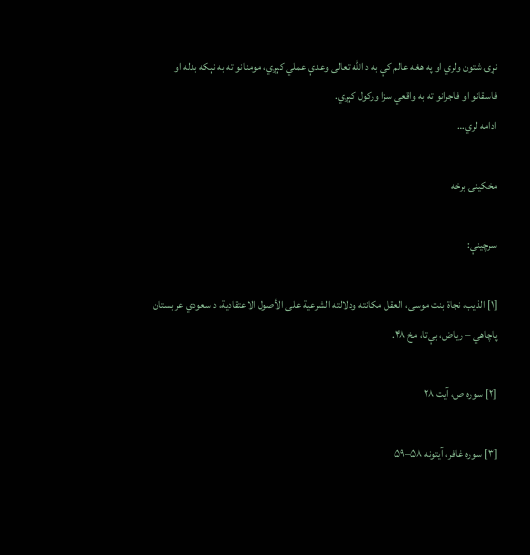نړۍ شتون ولري او په هغه عالم کې به د الله تعالی وعدې عملي کېږي، مومنانو ته به نېکه بدله او فاسقانو او فاجرانو ته به واقعي سزا ورکول کېږي.
ادامه لري…

مخکینۍ برخه

سرچینې:

[۱] الذیب، نجاة بنت موسی، العقل مکانته ودلالته الشرعیة علی الأصول الاعتقادیة، د سعودي عربستان پاچاهي – ریاض، بې‌تا، مخ ۴۸.

[۲] سوره ص، آیت ۲۸

[۳] سوره غافر، آیتونه ۵۸–۵۹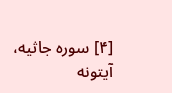[۴] سوره جاثیه، آیتونه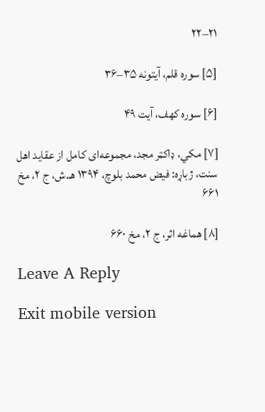۲۱–۲۲

[۵] سوره قلم، آیتونه ۳۵–۳۶

[۶] سوره کهف، آیت ۴۹

[۷] مکي، ډاکټر مجد، مجموعه‌ای کامل از عقاید اهل سنت، ژباړه: فیض محمد بلوچ، ۱۳۹۴ هـ.ش، ج ۲، مخ ۶۶۱

[۸] هماغه اثر، ج ۲، مخ ۶۶۰

Leave A Reply

Exit mobile version